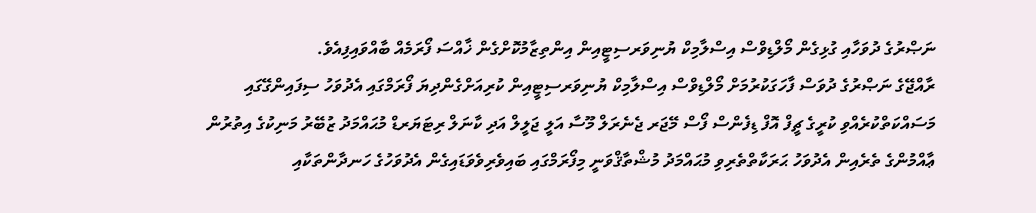ނަޞްރުގެ ދުވަހާއި ގުޅިގެން މޯލްޑިވްސް އިސްލާމިކް ޔުނިވަރސިޓީއިން އިންތިޒާމުކޮށްގެން ޚާއްސަ ފޯރަމެއް ބާއްވައިފިއެވެ.
ރާއްޖޭގެ ނަޞްރުގެ ދުވަސް ފާހަގަކުރުމަށް މޯލްޑިވްސް އިސްލާމިކް ޔުނިވަރސިޓީއިން ކުރިއަށްގެންދިޔަ ފޯރަމްގައި އެދުވަހު ސިފައިންގޭގައި މަސައްކަތްކުރެއްވި ކުރީގެ ޗީފް އޮފް ޑިފެންސް ފޯސް މޭޖަރ ޖެނެރަލް މޫސާ އަލީ ޖަލީލް އަދި ކާނަލް ރިޓަޔަރޑް މުޙައްމަދު ޒުބޭރު މަނިކުގެ އިތުރުން ޢާއްމުންގެ ތެރެއިން އެދުވަހު ޙަރަކާތްތެރިވި މުޙައްމަދު މުޝްތާޤްވަނީ މިފޯރަމްގައި ބައިވެރިވެވަޑައިގެން އެދުވަހުގެ ހަނދާންތަކާއި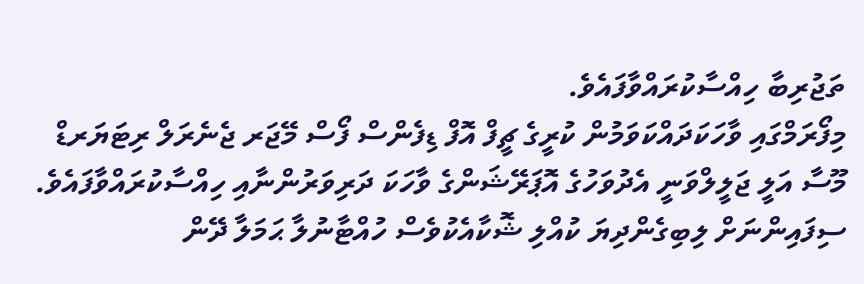ތަޖުރިބާ ހިއްސާކުރައްވާފައެވެ.
މިފޯރަމްގައި ވާހަކަދައްކަވަމުން ކުރީގެ ޗީފް އޮފް ޑިފެންސް ފޯސް މޭޖަރ ޖެނެރަލް ރިޓަޔަރޑް މޫސާ އަލީ ޖަލީލްވަނީ އެދުވަހުގެ އޮޕަރޭޝަންގެ ވާހަކަ ދަރިވަރުންނާއި ހިއްސާކުރައްވާފައެވެ.
ސިފައިންނަށް ލިބިގެންދިޔަ ކުއްލި ޝޮކާއެކުވެސް ހުއްޓާނުލާ ޙަމަލާ ދޭން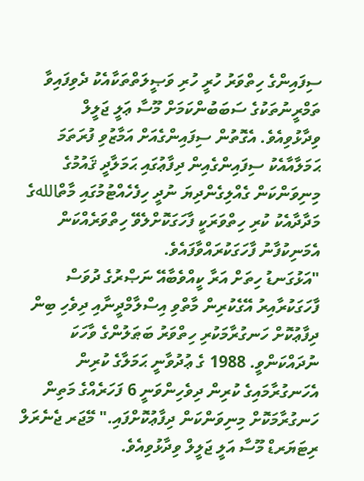ސިފައިންގެ ހިތްވަރު ހުރީ ހުރި ވަޞީލަތްތަކާއެކު ދެވިފައިވާ ތަމްރީނުތަކުގެ ސަބަބުންކަމަށް މޫސާ ޢަލީ ޖަލީލް ވިދާޅުވިއެވެ. އެގޮތުން ސިފައިންގެއަށް އަމާޒުވި ފުރަތަމަ ޙަމަލާއާއެކު ސިފައިންގެއިން ދިފާޢުގައި ޙަމަލާދީ ޤައުމުގެ މިނިވަންކަން ގެއްލިގެންދިޔަ ނުދީ ހިފެހެއްޓުމުގައި މާތްاللهގެ މަދާދާއެކު ކުރި ހިތްވަރަކީ ފާހަގަކޮށްލެވޭ ހިތްވަރެއްކަން އެމަނިކުފާނު ފާހަގަކުރައްވާފައެވެ.
"އަޅުގަނޑު ހިތަށް އަރާ ކީއްވެބާއޭ ނަޞްރުގެ ދުވަސް ފާހަގަކުރާއިރު އޭގެކުރިން މާތްވި އިސްލާމްދީނާއި ދިވެހި ބިން ދިފާޢުކޮށް ހަނގުރާމަކުރި ހިތްވަރު ބަޠަލުންގެ ވާހަކަ ނުދައްކަންވީ. 1988 ގެ ޢުދުވާނީ ޙަމަލާގެ ކުރިން އެހަނގުރާމައިގެ ކުރިން ދިވެހިންވަނީ 6 ފަހަރެއްގެ މަތިން ހަނގުރާމަކޮށް މިނިވަންކަން ދިފާޢުކޮށްފައި." މޭޖަރ ޖެނެރަލް ރިޓަޔަރޑް މޫސާ އަލީ ޖަލީލް ވިދާޅުވިއެވެ.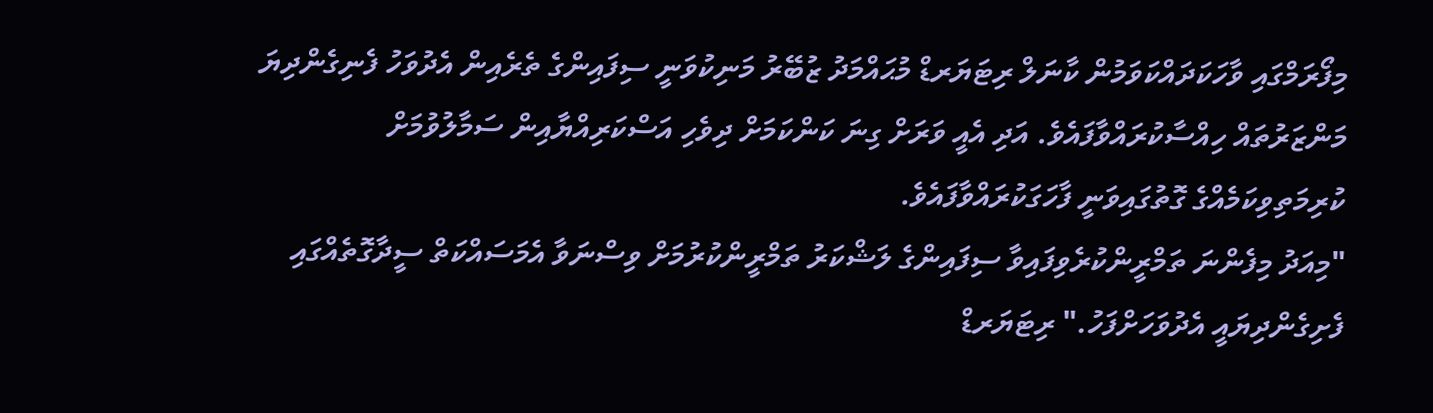މިފޯރަމްގައި ވާހަކަދައްކަވަމުން ކާނަލް ރިޓަޔަރޑް މުޙައްމަދު ޒުބޭރު މަނިކުވަނީ ސިފައިންގެ ތެރެއިން އެދުވަހު ފެނިގެންދިޔަ މަންޒަރުތައް ހިއްސާކުރައްވާފައެވެ. އަދި އެއީ ވަރަށް ގިނަ ކަންކަމަށް ދިވެހި އަސްކަރިއްޔާއިން ސަމާލުވުމަށް ކުރިމަތިވިކަމެއްގެ ގޮތުގައިވަނީ ފާހަގަކުރައްވާފައެވެ.
"މިއަދު މިފެންނަ ތަމްރީންކުރެވިފައިވާ ސިފައިންގެ ލަޝްކަރު ތަމްރީންކުރުމަށް ވިސްނަވާ އެމަސައްކަތް ސީދާގޮތެއްގައި ފެށިގެންދިޔައީ އެދުވަހަށްފަހު." ރިޓަޔަރޑް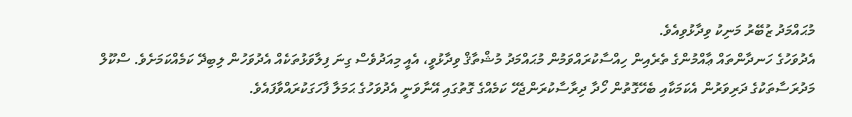މުޙައްމަދު ޒުބޭރު މަނިކު ވިދާޅުވިއެވެ.
އެދުވަހުގެ ހަނދާންތައް ޢާއްމުންގެ ތެރެއިން ހިއްސާކުރައްވަމުން މުޙައްމަދު މުޝްތާޤް ވިދާޅުވީ، އެއީ މިއަދުވެސް ގިނަ ފިލާވަޅުތަކެއް އެދުވަހުން ލިބިދޭ ކަމެއްކަމަށެވެ. ސްކޫލް މަދުރަސާތަކުގެ ދަރިވަރުން އެކަމަކާއި ބެހޭގޮތުން ހޯދާ ދިރާސާކުރަންޖެހޭ ކަމެއްގެ ގޮތުގައި އޭނާވަނީ އެދުވަހުގެ ޙަމަލާ ފާހަގަކުރައްވާފައެވެ.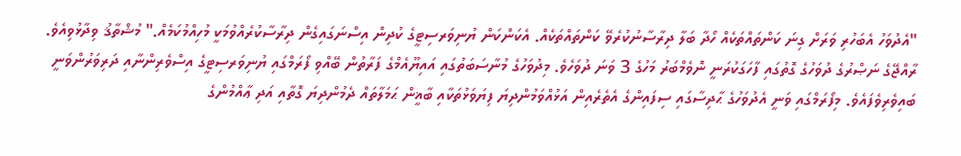"އެދުވަހު އެބަހުރި ވަރަށް ގިނަ ކަންތައްތަކެއް ހޯދާ ބަލާ ދިރާސާނުކުރެވޭ ކަންތައްތަކެއް. އެކަންކަން ޔުނިވަރސިޓީގެ ކުދިން އިސްނަގައިގެން ދިރާސާކުރެއްވުމަކީ މުހިއްމުކަމެއް." މުޝްތާޤު ވިދާޅުވިއެވެ.
ރާއްޖޭގެ ނަޞްރުގެ ދުވަހުގެ ގޮތުގައި ފާހަގަކުރަނީ ނޮވެމްބަރު މަހުގެ 3 ވަނަ ދުވަހެވެ. މިދުވަހުގެ މުނާސަބަތުގައި އައިޔޫއެމްގެ ފަރާތުން ބޭއްވި ފޯރަމްގައި ޔުނިވަރސިޓީގެ އިސްވެރިންނާއި ދަރިވަރުންވަނީ ބައިވެރިވެފައެވެ. މިފޯރަމްގައި ވަނީ އެދުވަހުގެ ޙާދިސާގައި ސިފައިންގެ އެތެރެއިން އަޅުއްވަމުންދިޔަ ފިޔަވަޅުތަކާއި ބާޣީން ޙަމަލާތައް ދެމުންދިޔަ ގޮތާއި އަދި ޢާއްމުންގެ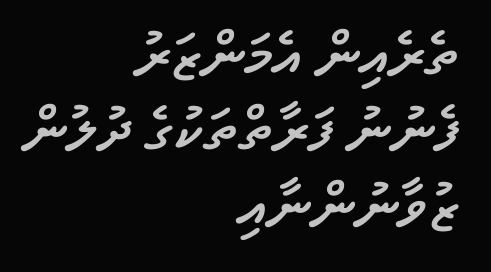ތެރެއިން އެމަންޒަރު ފެނުނު ފަރާތްތަކުގެ ދުލުން ޒުވާނުންނާއި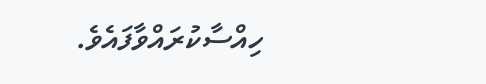ހިއްސާކުރައްވާފައެވެ.